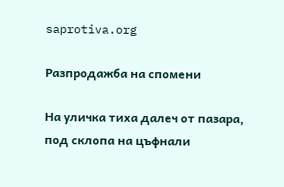saprotiva.org

Разпродажба на спомени

На уличка тиха далеч от пазара,
под склопа на цъфнали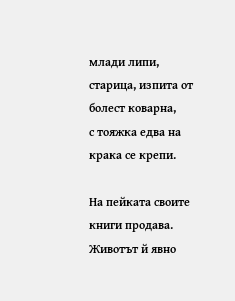млади липи,
старица, изпита от болест коварна,
с тояжка едва на крака се крепи.

На пейката своите книги продава.
Животът й явно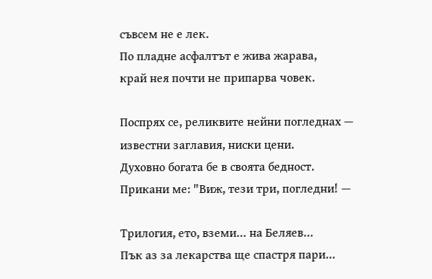съвсем не е лек.
По пладне асфалтът е жива жарава,
край нея почти не припарва човек.

Поспрях се, реликвите нейни погледнах —
известни заглавия, ниски цени.
Духовно богата бе в своята бедност.
Прикани ме: "Виж, тези три, погледни! —

Трилогия, ето, вземи… на Беляев…
Пък аз за лекарства ще спастря пари…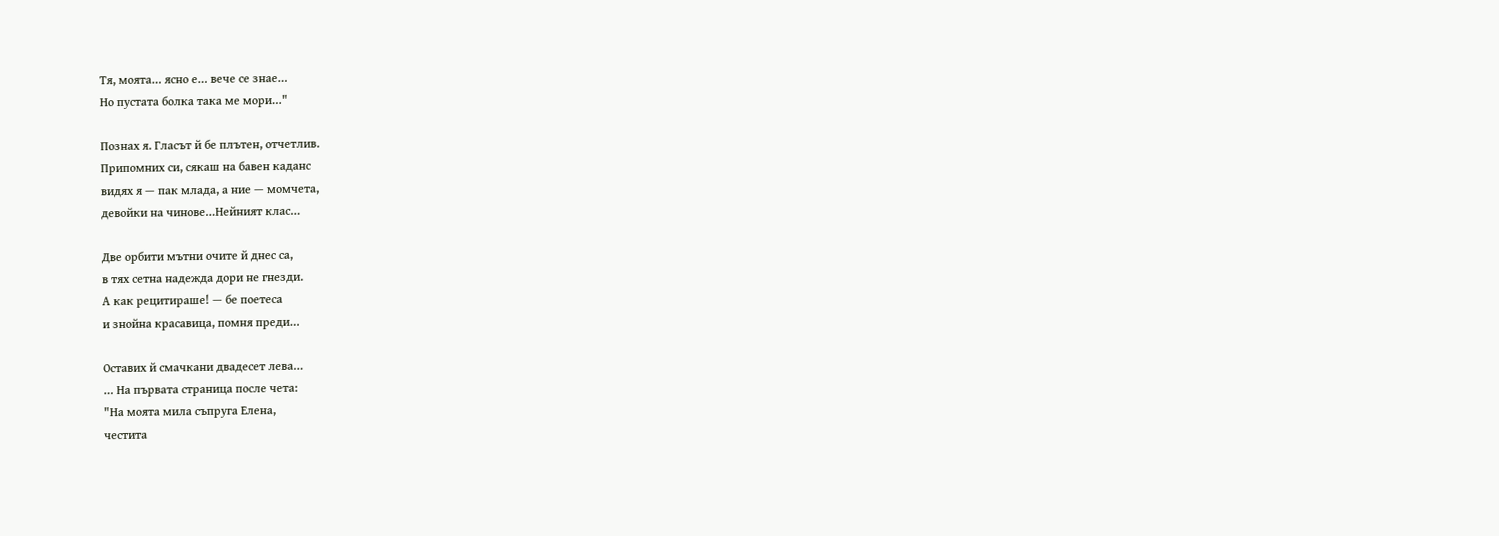Тя, моята… ясно е… вече се знае…
Но пустата болка така ме мори…"

Познах я. Гласът й бе плътен, отчетлив.
Припомних си, сякаш на бавен каданс
видях я — пак млада, а ние — момчета,
девойки на чинове…Нейният клас…

Две орбити мътни очите й днес са,
в тях сетна надежда дори не гнезди.
А как рецитираше! — бе поетеса
и знойна красавица, помня преди…

Оставих й смачкани двадесет лева…
… На първата страница после чета:
"На моята мила съпруга Елена,
честита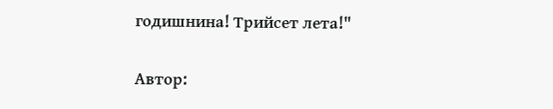годишнина! Трийсет лета!"

Автор: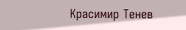Красимир Тенев